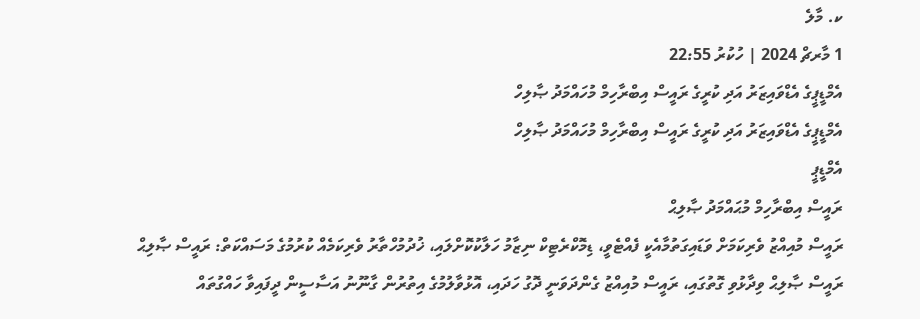ކ. މާލެ
1 މާރޗް 2024 | ހުކުރު 22:55
އެމްޑީޕީގެ އެޑްވައިޒަރު އަދި ކުރީގެ ރައީސް އިބްރާހިމް މުހައްމަދު ޞާލިހް
އެމްޑީޕީގެ އެޑްވައިޒަރު އަދި ކުރީގެ ރައީސް އިބްރާހިމް މުހައްމަދު ޞާލިހް
އެމްޑީޕީ
ރައީސް އިބްރާހިމް މުޙައްމަދު ޞާލިޙް
ރައީސް މުއިއްޒު ވެރިކަމަށް ވަޑައިގަތުމާއެކީ ފެއްޓެވީ، ޑިމޮކްރެޓިކް ނިޒާމު ހަލާކުކޮށްލައި، ޚުދުމުހްތާރު ވެރިކަމެއް ކުރުމުގެ މަސައްކަތް: ރައީސް ޞާލިޙް
ރައީސް ޞާލިޙް ވިދާޅުވި ގޮތުގައި، ރައީސް މުއިއްޒު ގެންދަވަނީ ދޮގު ހަދައި، އޮޅުވާލުމުގެ އިތުރުން ގާނޫނު އަސާސީން ދީފައިވާ ހައްގުތައް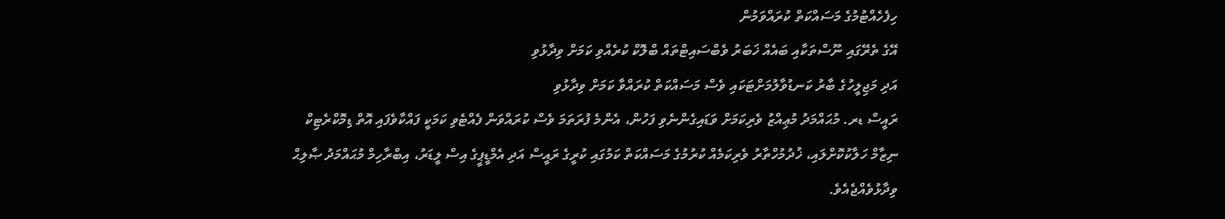ހިފެހެއްޓުމުގެ މަސައްކަތް ކުރައްވަމުން
އޭގެ ތެރޭގައި ނޫސްތަކާއި ބައެއް ޚަބަރު ވެބްސައިޓްތައް ބްލޮކް ކުރެއްވި ކަމަށް ވިދާޅުވި
އަދި މަޖިލީހުގެ ބާރު ކަނޑުވާލުމަށްޓަކައި ވެސް މަސައްކަތް ކުރައްވާ ކަމަށް ވިދާޅުވި
ރައީސް ޑރ. މުޙައްމަދު މުޢިއްޒު ވެރިކަމަށް ވަޑައިގެންނެވި ފަހުން، އެންމެ ފުރަތަމަ ވެސް ކުރައްވަން ފެއްޓެވި ކަމަކީ ފައްކާވެފައި އޮތް ޑިމޮކްރެޓިކް ނިޒާމް ހަލާކުކޮށްލައި، ޚުދުމުހްތާރު ވެރިކަމެއް ކުރުމުގެ މަސައްކަތް ކަމުގައި ކުރީގެ ރައީސް އަދި އެމްޑީޕީގެ އިސް ލީޑަރު، އިބްރާހިމް މުޙައްމަދު ޞާލިޙް ވިދާޅުވެއްޖެއެވެ.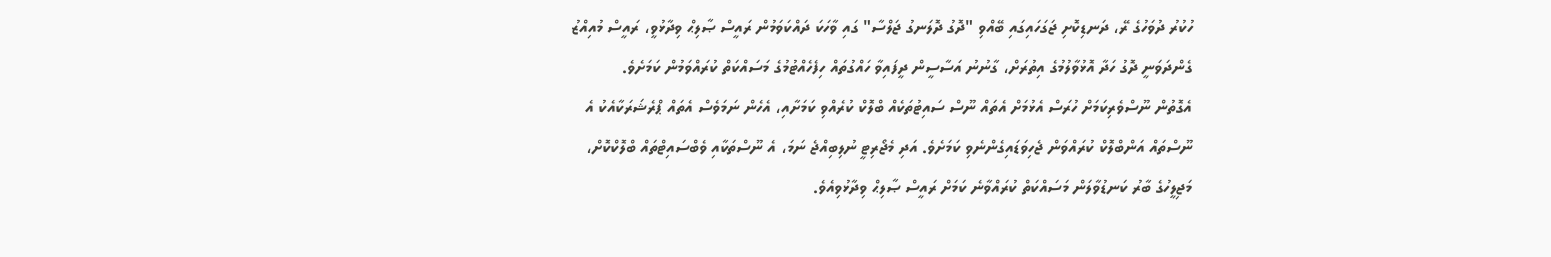ހުކުރު ދުވަހުގެ ރޭ، ދަނޑިކޮށި ޖަގަހައިގައި ބޭއްވި "ދޮގު ދޮލަނގު ޖަލްސާ" ގައި ވާހަކަ ދައްކަވަމުން ރައީސް ޞާލިޙް ވިދާޅުވީ، ރައީސް މުއިއްޒު ގެންދަވަނީ ދޮގު ހަދާ އޮޅުވާލުމުގެ އިތުރަށް، ގާނުނު އަސާސީން ދީފައިވާ ހައްގުތައް ހިފެހެއްޓުމުގެ މަސައްކަތް ކުރައްވަމުން ކަމަށެވެ.
އެގޮތުން ނޫސްވެރިކަމަށް ހުރަސް އެޅުމަށް އެތައް ނޫސް ސައިޓުތަކެއް ބްލޮކް ކުރެއްވި ކަމަށާއި، އެހެން ނަމަވެސް އެތައް ޕްރެޝަރަކާއެކު އެ ނޫސްތައް އަންބްލޮކް ކުރައްވަން ޖެހިވަޑައިގެންނެވި ކަމަށެވެ. އަދި މެޖޯރިޓީ ނުލިބިއްޖެ ނަމަ، އެ ނޫސްތަކާއި ވެބްސައިޓްތައް ބްލޮކްކޮށް، މަޖިލީހުގެ ބާރު ކަނޑުވާލަން މަސައްކަތް ކުރައްވާނެ ކަމަށް ރައީސް ޞާލިޙް ވިދާޅުވިއެވެ.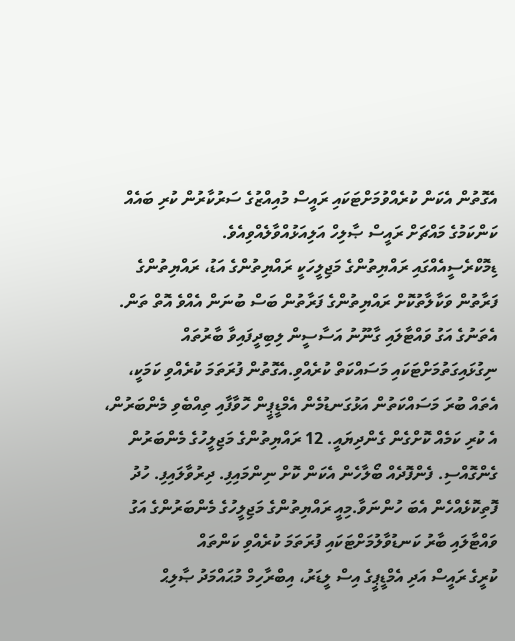އެގޮތުން އެކަން ކުރެއްވުމަށްޓަކައި ރައީސް މުއިއްޒުގެ ސަރުކާރުން ކުރި ބައެއް ކަންކަމުގެ މައްޗަށް ރައީސް ޞާލިހް އަލިއަޅުއްވާލެއްވިއެވެ.
ޑިމޮކްރެސީއެއްގައި ރައްޔިތުންގެ މަޖިލީހަކީ ރައްޔިތުންގެ އަޑު، ރައްޔިތުންގެ ފަރާތުން ވަކާލާތުކޮށް ރައްޔިތުންގެ ފަރާތުން ބަސް ބުނަން އެއްވެ އޮތް ތަން. އެތަނުގެ އަގު ވައްޓާލައި ގާނޫނު އަސާސީން ލިބިދީފައިވާ ބާރުތައް ނިގުޅައިގަތުމަށްޓަކައި މަސައްކަތް ކުރެއްވި.އެގޮތުން ފުރަތަމަ ކުރެއްވި ކަމަކީ، އެތައް ބުރަ މަސައްކަތުން އަޅުގަނޑުމެން އެމްޑީޕީން ހޮވާފާއި ތިއްބެވި މެންބަރުން، އެ ކުރި ކަމެއް ކޮށްގެން ގެންދިޔައީ. 12 ރައްޔިތުންގެ މަޖިލީހުގެ މެންބަރުން ގެންގޮއްސި. ފެންފޮދެއް ބޯލާހެން އެކަން ކޮށް ނިންމައިފި. ދިރުވާލައިފި. ހުދު ފޮތިކޮޅެއްހެން އެބަ ހުންނަވާ.މިއީ ރައްޔިތުންގެ މަޖިލީހުގެ މެންބަރުންގެ އަގު ވައްޓާލައި ބާރު ކަނޑުވާލުމަށްޓަކައި ފުރަތަމަ ކުރެއްވި ކަންތައް
ކުރީގެ ރައީސް އަދި އެމްޑީޕީގެ އިސް ލީޑަރު، އިބްރާހިމް މުޙައްމަދު ޞާލިޙް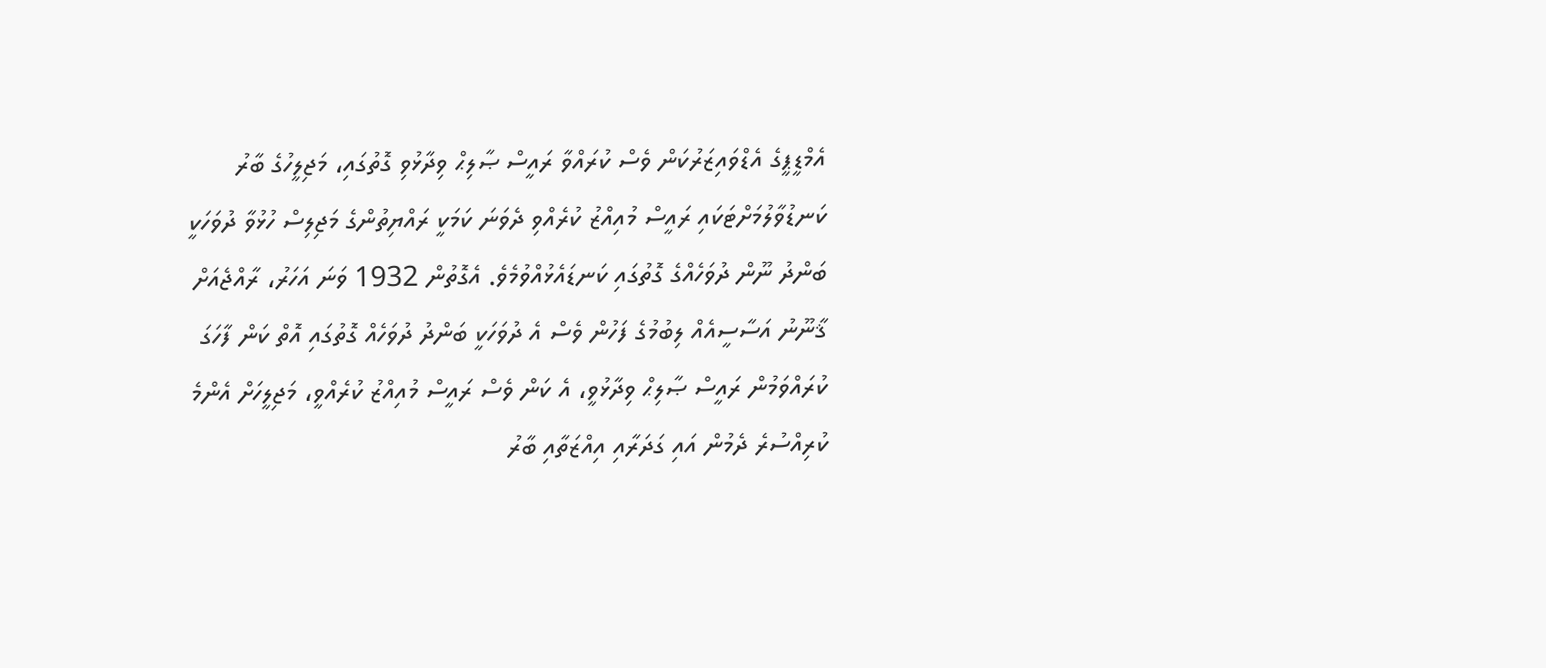އެމްޑީޕީގެ އެޑްވައިޒަރުކަން ވެސް ކުރައްވާ ރައީސް ޞާލިޙް ވިދާޅުވި ގޮތުގައި، މަޖިލީހުގެ ބާރު ކަނޑުވާލުމަށްޓަކައި ރައީސް މުއިއްޒު ކުރެއްވި ދެވަނަ ކަމަކީ ރައްޔިތުންގެ މަޖިލިސް ހުޅުވާ ދުވަހަކީ ބަންދު ނޫން ދުވަހެއްގެ ގޮތުގައި ކަނޑައެޅުއްވުމެވެ. އެގޮތުން 1932 ވަނަ އަހަރު، ރާއްޖެއަށް ޤާނޫނު އަސާސީއެއް ލިބުމުގެ ފަހުން ވެސް އެ ދުވަހަކީ ބަންދު ދުވަހެއް ގޮތުގައި އޮތް ކަން ފާހަގަ ކުރައްވަމުން ރައީސް ޞާލިޙް ވިދާޅުވީ، އެ ކަން ވެސް ރައީސް މުއިއްޒު ކުރެއްވީ، މަޖިލީހަށް އެންމެ ކުރިއްސުރެ ދެމުން އައި ގަދަރާއި އިއްޒަތާއި ބާރު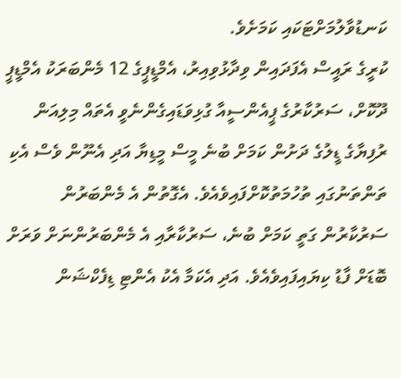ކަނޑުވާލުމަށްޓަކައި ކަމަށެވެ.
ކުރީގެ ރައީސް އެފަދައިން ވިދާޅުވިއިރު، އެމްޑީޕީގެ 12 މެންބަރަކު އެމްޑީޕީ ދޫކޮށް، ސަރުކާރުގެ ޕީއެންސީއާ ގުޅިވަޑައިގެންނެވީ އެތައް މިލިއަން ރުފިޔާގެ ޑީލުގެ ދަށުން ކަމަށް ބުނެ މީސް މީޑިޔާ އަދި އެނޫން ވެސް އެކި ތަންތަނުގައި ތުހުމަތުކޮށްފައިވެއެވެ. އެގޮތުން އެ މެންބަރުން ސަރުކާރުން ގަތީ ކަމަށް ބުނެ، ސަރުކާރާއި އެ މެންބަރުންނަށް ވަރަށް ބޮޑަށް ފާޑު ކިޔައިފައިވެއެވެ. އަދި އެކަމާ އެކު އެންޓި ޑިފެކްޝަން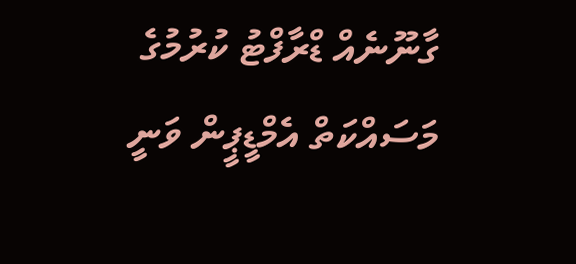ގާނޫނެއް ޑްރާފްޓު ކުރުމުގެ މަސައްކަތް އެމްޑީޕީން ވަނީ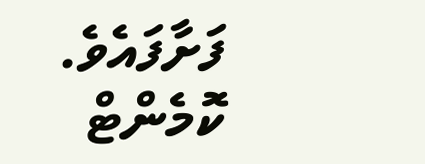ފަށާފައެވެ.
ކޮމެންޓް